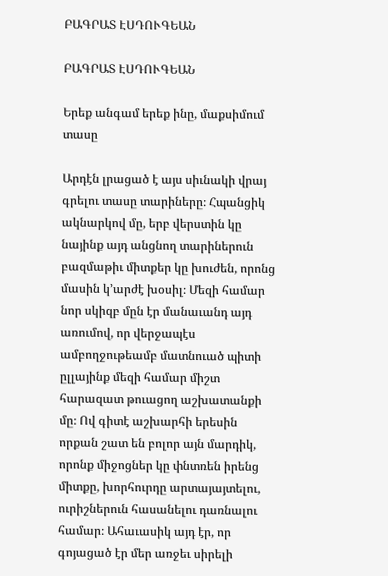ԲԱԳՐԱՏ ԷՍԴՈՒԳԵԱՆ

ԲԱԳՐԱՏ ԷՍԴՈՒԳԵԱՆ

Երեք անգամ երեք ինը, մաքսիմում տասը

Արդէն լրացած է այս սիւնակի վրայ գրելու տասը տարիները։ Հպանցիկ ակնարկով մը, երբ վերստին կը նայինք այդ անցնող տարիներուն բազմաթիւ միտքեր կը խուժեն, որոնց մասին կ՚արժէ խօսիլ։ Մեզի համար նոր սկիզբ մըն էր մանաւանդ այդ առումով, որ վերջապէս ամբողջութեամբ մատնուած պիտի ըլլայինք մեզի համար միշտ հարազատ թուացող աշխատանքի մը։ Ով գիտէ աշխարհի երեսին որքան շատ են բոլոր այն մարդիկ, որոնք միջոցներ կը փնտռեն իրենց միտքը, խորհուրդը արտայայտելու, ուրիշներուն հասանելու դառնալու համար։ Ահաւասիկ այդ էր, որ գոյացած էր մեր առջեւ սիրելի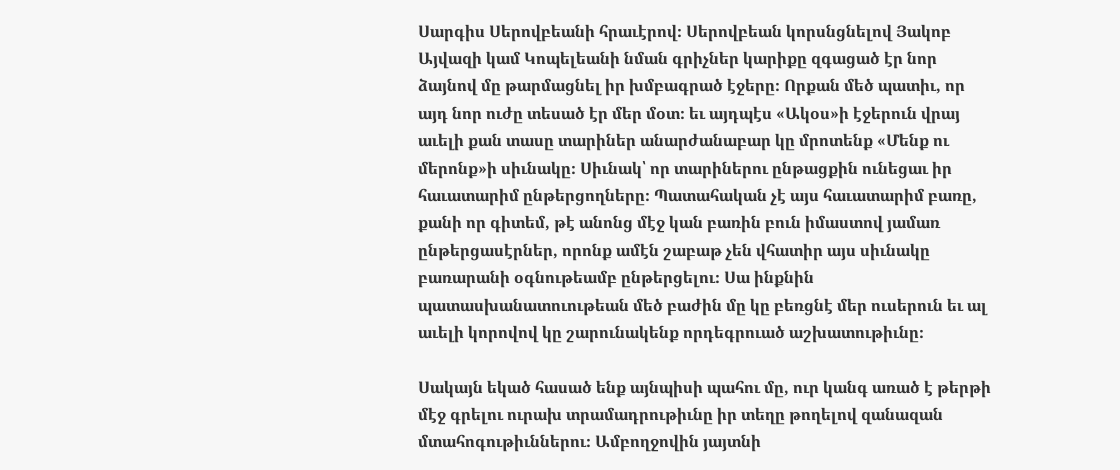Սարգիս Սերովբեանի հրաւէրով։ Սերովբեան կորսնցնելով Յակոբ Այվազի կամ Կոպելեանի նման գրիչներ կարիքը զգացած էր նոր ձայնով մը թարմացնել իր խմբագրած էջերը։ Որքան մեծ պատիւ, որ այդ նոր ուժը տեսած էր մեր մօտ։ եւ այդպէս «Ակօս»ի էջերուն վրայ աւելի քան տասը տարիներ անարժանաբար կը մրոտենք «Մենք ու մերոնք»ի սիւնակը։ Սիւնակ՝ որ տարիներու ընթացքին ունեցաւ իր հաւատարիմ ընթերցողները։ Պատահական չէ այս հաւատարիմ բառը, քանի որ գիտեմ, թէ անոնց մէջ կան բառին բուն իմաստով յամառ ընթերցասէրներ, որոնք ամէն շաբաթ չեն վհատիր այս սիւնակը բառարանի օգնութեամբ ընթերցելու։ Սա ինքնին պատասխանատուութեան մեծ բաժին մը կը բեռցնէ մեր ուսերուն եւ ալ աւելի կորովով կը շարունակենք որդեգրուած աշխատութիւնը։

Սակայն եկած հասած ենք այնպիսի պահու մը, ուր կանգ առած է թերթի մէջ գրելու ուրախ տրամադրութիւնը իր տեղը թողելով զանազան մտահոգութիւններու։ Ամբողջովին յայտնի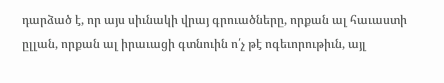դարձած է, որ այս սիւնակի վրայ գրուածները, որքան ալ հաւաստի ըլլան, որքան ալ իրաւացի գտնուին ո՛չ թէ ոգեւորութիւն, այլ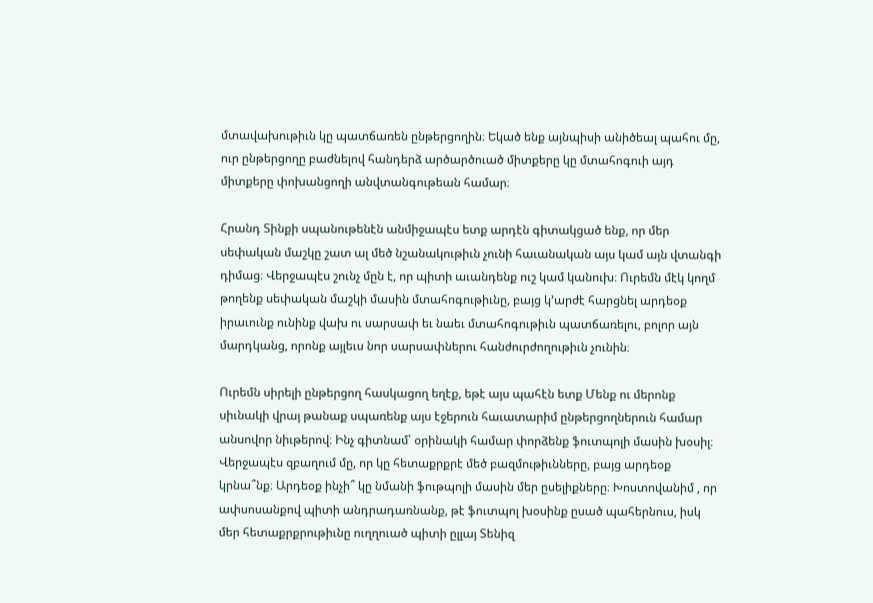մտավախութիւն կը պատճառեն ընթերցողին։ Եկած ենք այնպիսի անիծեալ պահու մը, ուր ընթերցողը բաժնելով հանդերձ արծարծուած միտքերը կը մտահոգուի այդ միտքերը փոխանցողի անվտանգութեան համար։

Հրանդ Տինքի սպանութենէն անմիջապէս ետք արդէն գիտակցած ենք, որ մեր սեփական մաշկը շատ ալ մեծ նշանակութիւն չունի հաւանական այս կամ այն վտանգի դիմաց։ Վերջապէս շունչ մըն է, որ պիտի աւանդենք ուշ կամ կանուխ։ Ուրեմն մէկ կողմ թողենք սեփական մաշկի մասին մտահոգութիւնը, բայց կ՚արժէ հարցնել արդեօք իրաւունք ունինք վախ ու սարսափ եւ նաեւ մտահոգութիւն պատճառելու, բոլոր այն մարդկանց, որոնք այլեւս նոր սարսափներու հանժուրժողութիւն չունին։

Ուրեմն սիրելի ընթերցող հասկացող եղէք, եթէ այս պահէն ետք Մենք ու մերոնք սիւնակի վրայ թանաք սպառենք այս էջերուն հաւատարիմ ընթերցողներուն համար անսովոր նիւթերով։ Ինչ գիտնամ՝ օրինակի համար փորձենք ֆուտպոլի մասին խօսիլ։ Վերջապէս զբաղում մը, որ կը հետաքրքրէ մեծ բազմութիւնները, բայց արդեօք կրնա՞նք։ Արդեօք ինչի՞ կը նմանի ֆութպոլի մասին մեր ըսելիքները։ Խոստովանիմ , որ ափսոսանքով պիտի անդրադառնանք, թէ ֆուտպոլ խօսինք ըսած պահերնուս, իսկ մեր հետաքրքրութիւնը ուղղուած պիտի ըլլայ Տենիզ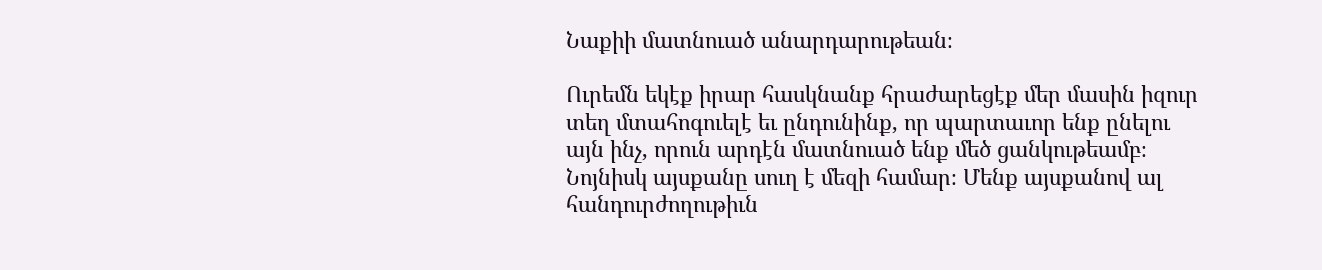Նաքիի մատնուած անարդարութեան։

Ուրեմն եկէք իրար հասկնանք հրաժարեցէք մեր մասին իզուր տեղ մտահոգուելէ եւ ընդունինք, որ պարտաւոր ենք ընելու այն ինչ, որուն արդէն մատնուած ենք մեծ ցանկութեամբ։ Նոյնիսկ այսքանը սուղ է մեզի համար։ Մենք այսքանով ալ հանդուրժողութիւն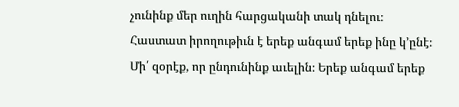չունինք մեր ուղին հարցականի տակ դնելու։ Հաստատ իրողութիւն է երեք անգամ երեք ինը կ՚ընէ։ Մի՛ զօրէք, որ ընդունինք աւելին։ Երեք անգամ երեք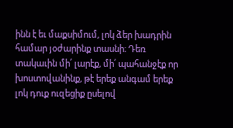ինն է եւ մաքսիմում, լոկ ձեր խադրին համար յօժարինք տասնի։ Դեռ տակաւին մի՛ լարէք, մի՛ պահանջէք որ խոստովանինք, թէ երեք անգամ երեք լոկ դուք ուզեցիք ըսելով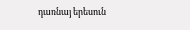դառնայ երեսուն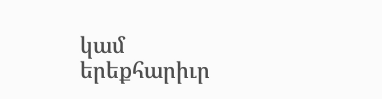կամ երեքհարիւր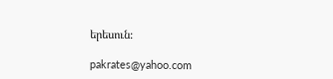երեսուն։

pakrates@yahoo.com